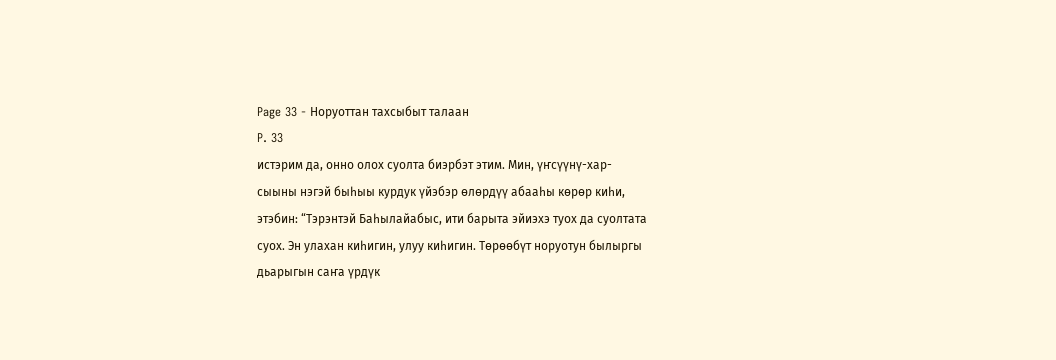Page 33 - Норуоттан тахсыбыт талаан
P. 33
истэрим да, онно олох суолта биэрбэт этим. Мин, үҥсүүнү-хар-
сыыны нэгэй быһыы курдук үйэбэр өлөрдүү абааһы көрөр киһи,
этэбин: “Тэрэнтэй Баһылайабыс, ити барыта эйиэхэ туох да суолтата
суох. Эн улахан киһигин, улуу киһигин. Төрөөбүт норуотун былыргы
дьарыгын саҥа үрдүк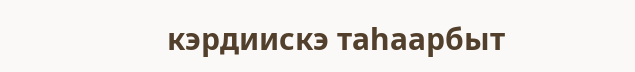кэрдиискэ таһаарбыт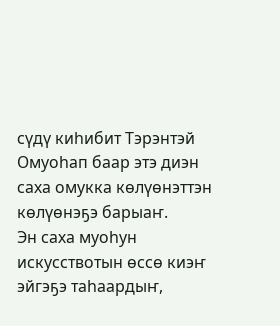сүдү киһибит Тэрэнтэй
Омуоһап баар этэ диэн саха омукка көлүөнэттэн көлүөнэҕэ барыаҥ.
Эн саха муоһун искусствотын өссө киэҥ эйгэҕэ таһаардыҥ,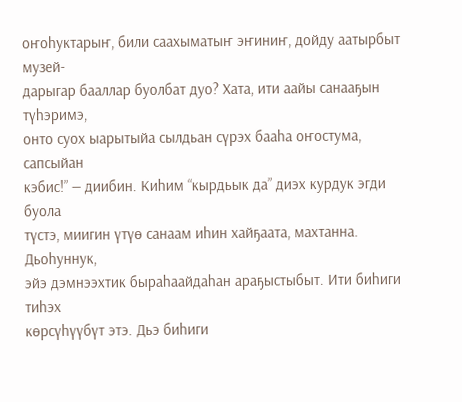оҥоһуктарыҥ, били саахыматыҥ эҥиниҥ, дойду аатырбыт музей-
дарыгар бааллар буолбат дуо? Хата, ити аайы санааҕын түһэримэ,
онто суох ыарытыйа сылдьан сүрэх бааһа оҥостума, сапсыйан
кэбис!” — диибин. Киһим “кырдьык да” диэх курдук эгди буола
түстэ, миигин үтүө санаам иһин хайҕаата, махтанна. Дьоһуннук,
эйэ дэмнээхтик быраһаайдаһан араҕыстыбыт. Ити биһиги тиһэх
көрсүһүүбүт этэ. Дьэ биһиги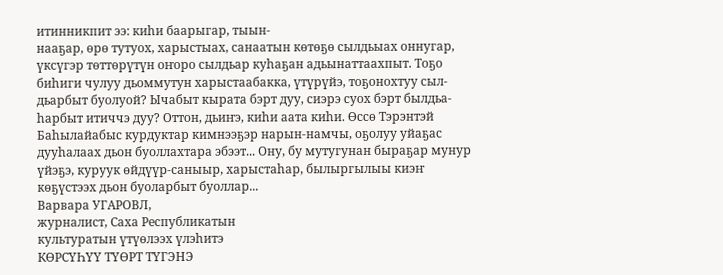итинникпит ээ: киһи баарыгар, тыын-
нааҕар, өрө тутуох, харыстыах, санаатын көтөҕө сылдьыах оннугар,
үксүгэр төттөрүтүн оҥоро сылдьар куһаҕан адьынаттаахпыт. Тоҕо
биһиги чулуу дьоммутун харыстаабакка, үтүрүйэ, тоҕонохтуу сыл-
дьарбыт буолуой? Ычабыт кырата бэрт дуу, сиэрэ суох бэрт былдьа-
һарбыт итиччэ дуу? Оттон, дьиҥэ, киһи аата киһи. Өссө Тэрэнтэй
Баһылайабыс курдуктар кимнээҕэр нарын-намчы, оҕолуу уйаҕас
дууһалаах дьон буоллахтара эбээт... Ону, бу мутугунан быраҕар мунур
үйэҕэ, куруук өйдүүр-саныыр, харыстаһар, былыргылыы киэҥ
көҕүстээх дьон буоларбыт буоллар...
Варвара УГАРОВЛ,
журналист, Саха Республикатын
культуратын үтүөлээх үлэһитэ
КӨРСҮҺҮҮ ТҮӨРТ ТҮГЭНЭ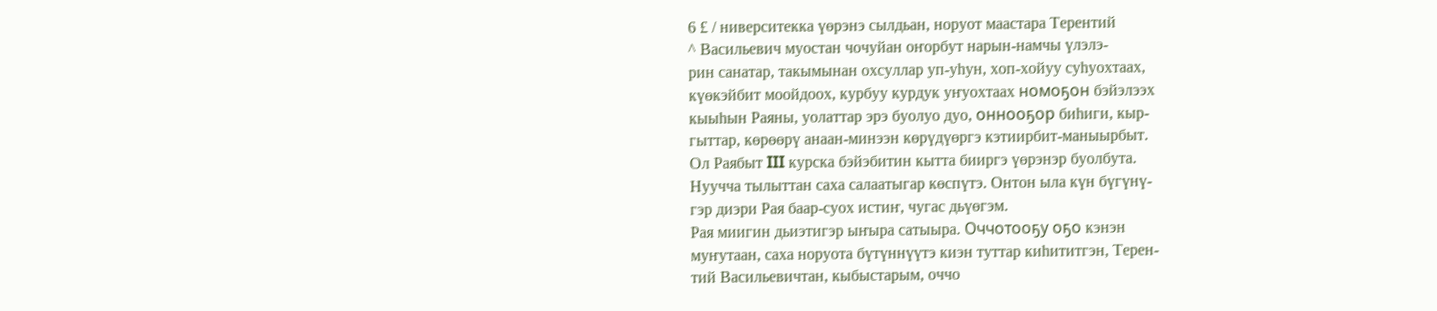6 £ / ниверситекка үөрэнэ сылдьан, норуот маастара Терентий
^ Васильевич муостан чочуйан оҥорбут нарын-намчы үлэлэ-
рин санатар, такымынан охсуллар уп-уһун, хоп-хойуу суһуохтаах,
күөкэйбит моойдоох, курбуу курдук уҥуохтаах номоҕон бэйэлээх
кыыһын Раяны, уолаттар эрэ буолуо дуо, оннооҕор биһиги, кыр-
гыттар, көрөөрү анаан-минээн көрүдүөргэ кэтиирбит-маныырбыт.
Ол Раябыт III курска бэйэбитин кытта бииргэ үөрэнэр буолбута.
Нуучча тылыттан саха салаатыгар көспүтэ. Онтон ыла күн бүгүнү-
гэр диэри Рая баар-суох истиҥ, чугас дьүөгэм.
Рая миигин дьиэтигэр ыҥыра сатыыра. Оччотооҕу оҕо кэнэн
муҥутаан, саха норуота бүтүннүүтэ киэн туттар киһититгэн, Терен-
тий Васильевичтан, кыбыстарым, оччо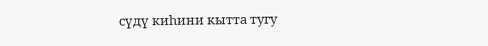сүдү киһини кытта тугу